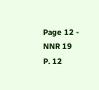Page 12 - NNR 19
P. 12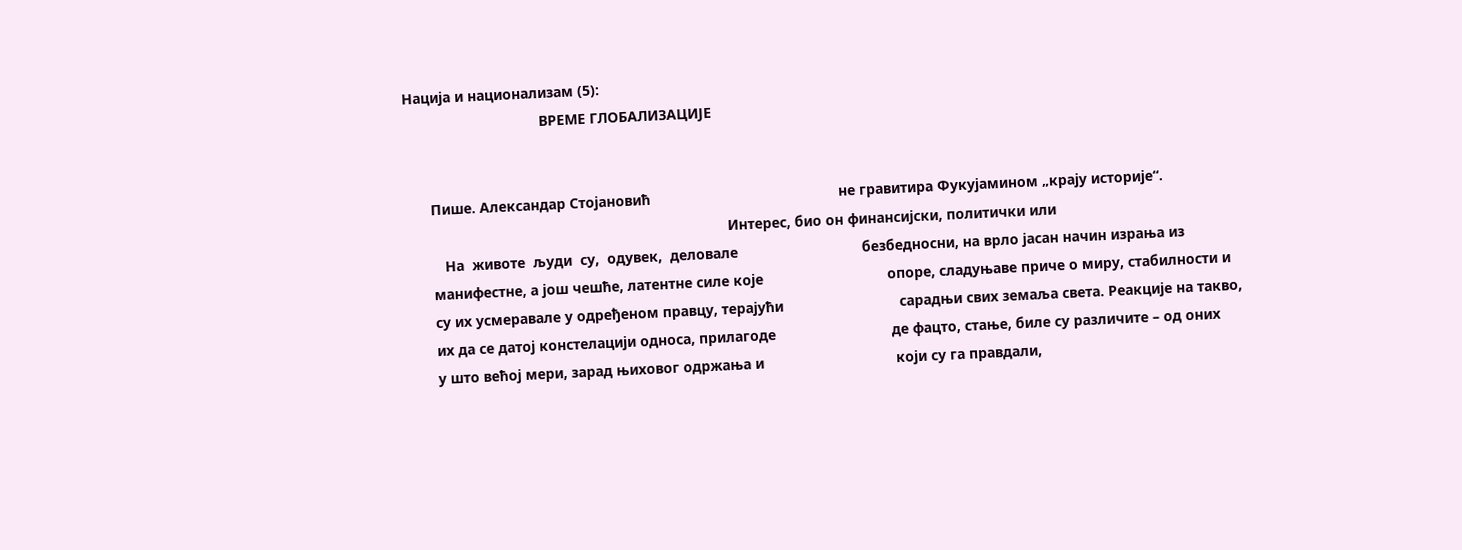Нација и национализам (5):
                                  ВРЕМЕ ГЛОБАЛИЗАЦИЈЕ


      Пише. Александар Стојановић                                               не гравитира Фукујамином „крају историје“.
                                                                                Интерес, био он финансијски, политички или
         На  животе  људи  су,  одувек,  деловале                               безбедносни, на врло јасан начин израња из
      манифестне, а још чешће, латентне силе које                               опоре, сладуњаве приче о миру, стабилности и
      су их усмеравале у одређеном правцу, терајући                             сарадњи свих земаља света. Реакције на такво,
      их да се датој констелацији односа, прилагоде                             де фацто, стање, биле су различите – од оних
      у што већој мери, зарад њиховог одржања и                                 који су га правдали,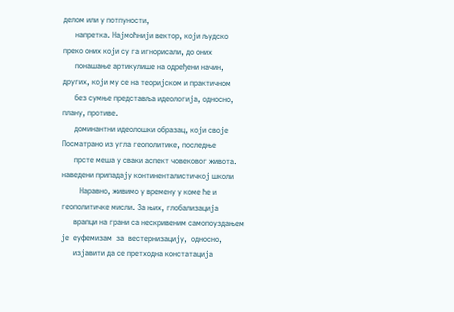делом или у потпуности,
      напретка. Најмоћнији вектор, који људско                                  преко оних који су га игнорисали, до оних
      понашање артикулише на одређени начин,                                    других, који му се на теоријском и практичном
      без сумње представља идеологија, односно,                                 плану, противе.
      доминантни идеолошки образац, који своје                                      Посматрано из угла геополитике, последње
      прсте меша у сваки аспект човековог живота.                               наведени припадају континенталистичкој школи
         Наравно, живимо у времену у коме ће и                                  геополитичке мисли. За њих, глобализација
      врапци на грани са нескривеним самопоуздањем                              је  еуфемизам  за  вестернизацију,  односно,
      изјавити да се претходна констатација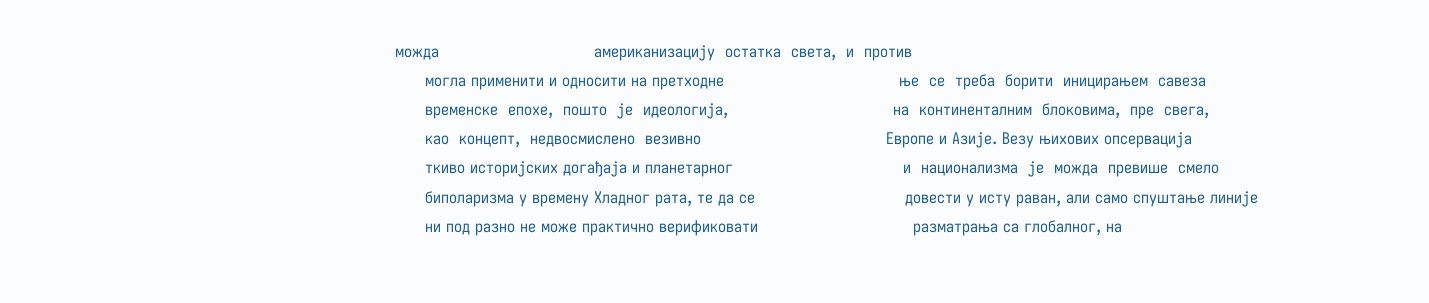можда                               американизацију  остатка  света,  и  против
      могла применити и односити на претходне                                   ње  се  треба  борити  иницирањем  савеза
      временске  епохе,  пошто  је  идеологија,                                 на  континенталним  блоковима,  пре  свега,
      као  концепт,  недвосмислено  везивно                                     Европе и Азије. Везу њихових опсервација
      ткиво историјских догађаја и планетарног                                  и  национализма  је  можда  превише  смело
      биполаризма у времену Хладног рата, те да се                              довести у исту раван, али само спуштање линије
      ни под разно не може практично верификовати                               разматрања са глобалног, на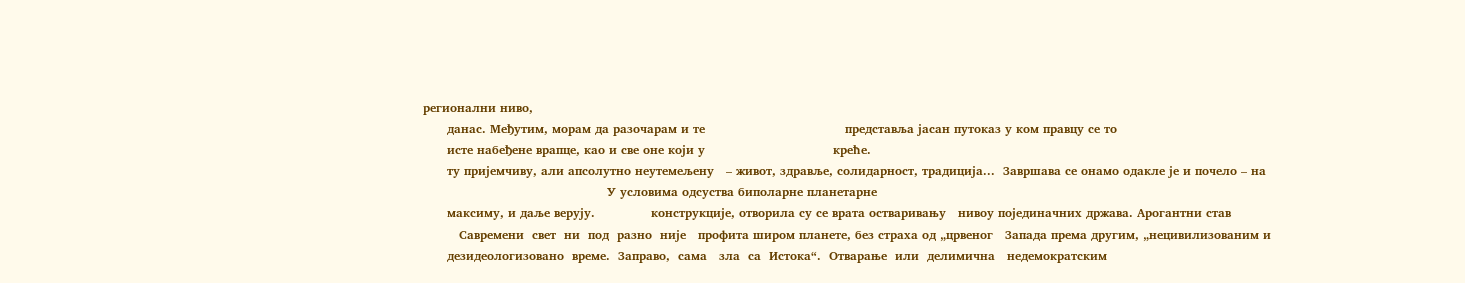регионални ниво,
      данас. Међутим, морам да разочарам и те                                   представља јасан путоказ у ком правцу се то
      исте набеђене врапце, као и све оне који у                                креће.
      ту пријемчиву, али апсолутно неутемељену   – живот, здравље, солидарност, традиција...  Завршава се онамо одакле је и почело – на
                                              У условима одсуства биполарне планетарне
      максиму, и даље верују.              конструкције, отворила су се врата остваривању   нивоу појединачних држава. Арогантни став
         Савремени  свет  ни  под  разно  није   профита широм планете, без страха од „црвеног   Запада према другим, „нецивилизованим и
      дезидеологизовано  време.  Заправо,  сама   зла  са  Истока“.  Отварање  или  делимична   недемократским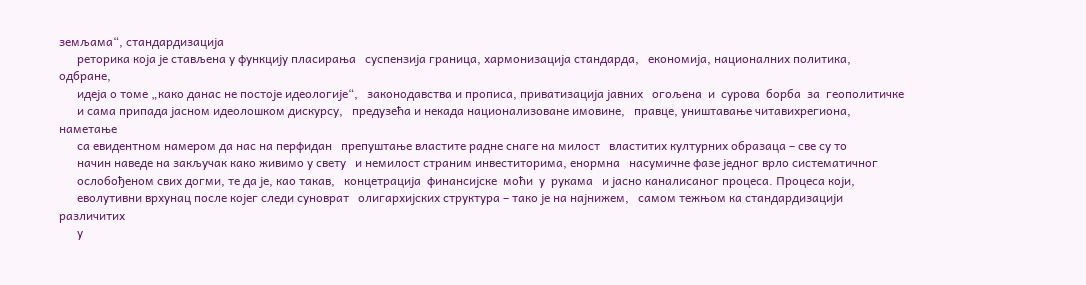земљама“, стандардизација
      реторика која је стављена у функцију пласирања   суспензија граница, хармонизација стандарда,   економија, националних политика, одбране,
      идеја о томе „како данас не постоје идеологије“,   законодавства и прописа, приватизација јавних   огољена  и  сурова  борба  за  геополитичке
      и сама припада јасном идеолошком дискурсу,   предузећа и некада национализоване имовине,   правце, уништавање читавихрегиона, наметање
      са евидентном намером да нас на перфидан   препуштање властите радне снаге на милост   властитих културних образаца – све су то
      начин наведе на закључак како живимо у свету   и немилост страним инвеститорима, енормна   насумичне фазе једног врло систематичног
      ослобођеном свих догми, те да је, као такав,   концетрација  финансијске  моћи  у  рукама   и јасно каналисаног процеса. Процеса који,
      еволутивни врхунац после којег следи суноврат   олигархијских структура – тако је на најнижем,   самом тежњом ка стандардизацији различитих
      у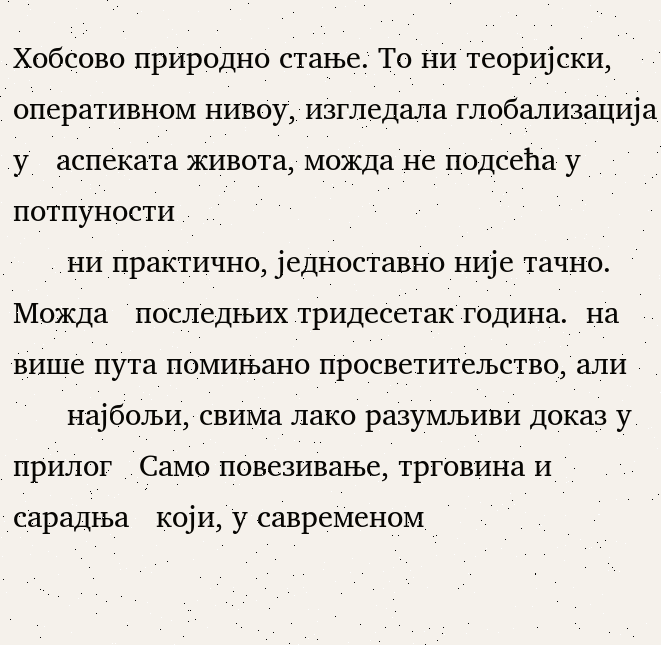Хобсово природно стање. То ни теоријски,   оперативном нивоу, изгледала глобализација у   аспеката живота, можда не подсећа у потпуности
      ни практично, једноставно није тачно. Можда   последњих тридесетак година.  на више пута помињано просветитељство, али
      најбољи, свима лако разумљиви доказ у прилог   Само повезивање, трговина и сарадња   који, у савременом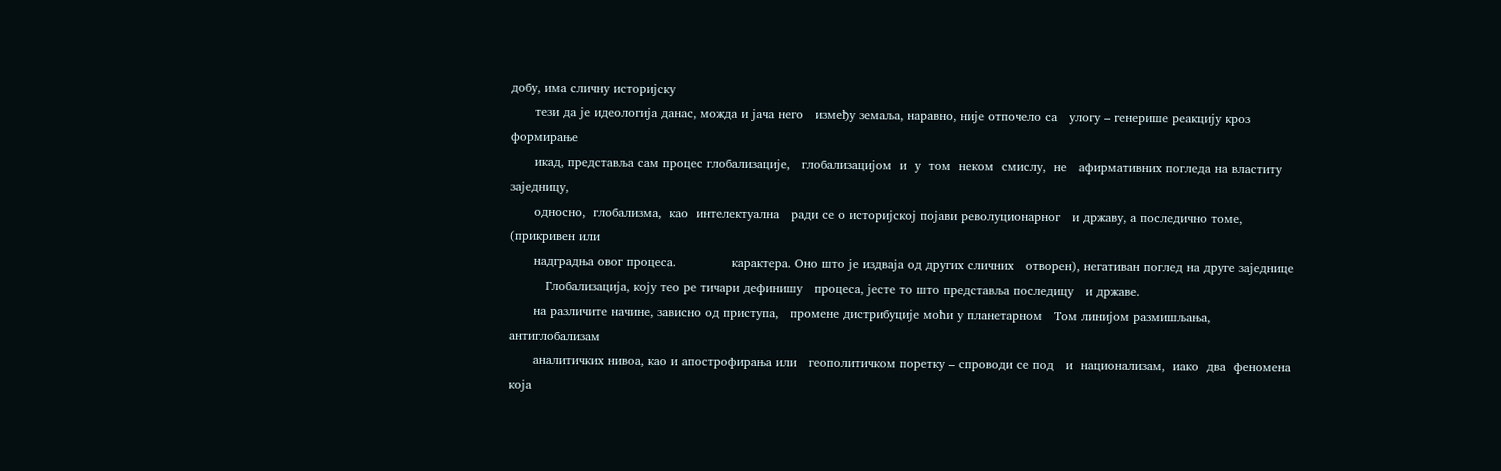добу, има сличну историјску
      тези да је идеологија данас, можда и јача него   између земаља, наравно, није отпочело са   улогу – генерише реакцију кроз формирање
      икад, представља сам процес глобализације,   глобализацијом  и  у  том  неком  смислу,  не   афирмативних погледа на властиту заједницу,
      односно,  глобализма,  као  интелектуална   ради се о историјској појави револуционарног   и државу, а последично томе, (прикривен или
      надградња овог процеса.              карактера. Оно што је издваја од других сличних   отворен), негативан поглед на друге заједнице
         Глобализација, коју тео ре тичари дефинишу   процеса, јесте то што представља последицу   и државе.
      на различите начине, зависно од приступа,   промене дистрибуције моћи у планетарном   Том линијом размишљања, антиглобализам
      аналитичких нивоа, као и апострофирања или   геополитичком поретку – спроводи се под   и  национализам,  иако  два  феномена  која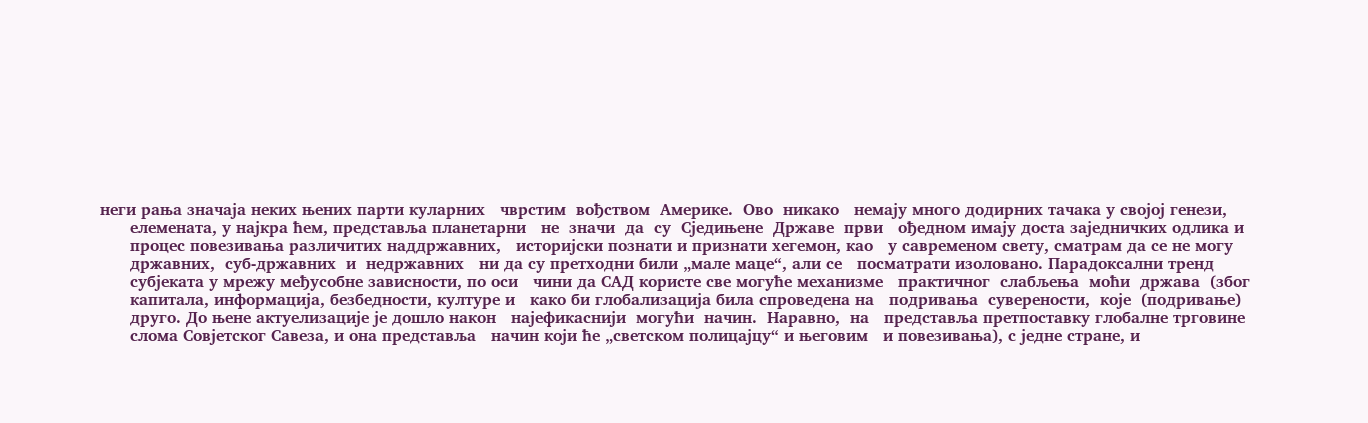неги рања значаја неких њених парти куларних   чврстим  вођством  Америке.  Ово  никако   немају много додирних тачака у својој генези,
      елемената, у најкра ћем, представља планетарни   не  значи  да  су  Сједињене  Државе  први   ођедном имају доста заједничких одлика и
      процес повезивања различитих наддржавних,   историјски познати и признати хегемон, као   у савременом свету, сматрам да се не могу
      државних,  суб-државних  и  недржавних   ни да су претходни били „мале маце“, али се   посматрати изоловано. Парадоксални тренд
      субјеката у мрежу међусобне зависности, по оси   чини да САД користе све могуће механизме   практичног  слабљења  моћи  држава  (због
      капитала, информација, безбедности, културе и   како би глобализација била спроведена на   подривања  суверености,  које  (подривање)
      друго. До њене актуелизације је дошло након   најефикаснији  могући  начин.  Наравно,  на   представља претпоставку глобалне трговине
      слома Совјетског Савеза, и она представља   начин који ће „светском полицајцу“ и његовим   и повезивања), с једне стране, и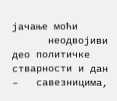јачање моћи
      неодвојиви део политичке стварности и дан –   савезницима,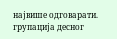највише одговарати.  групација десног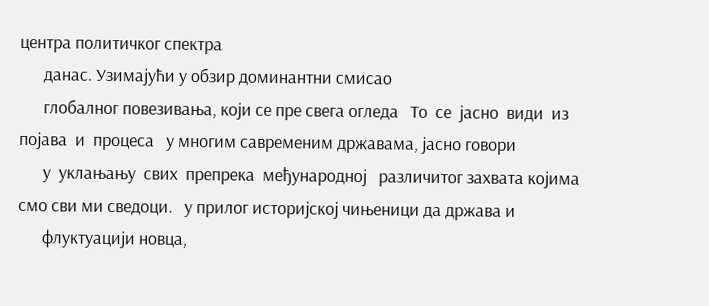центра политичког спектра
      данас. Узимајући у обзир доминантни смисао
      глобалног повезивања, који се пре свега огледа   То  се  јасно  види  из  појава  и  процеса   у многим савременим државама, јасно говори
      у  уклањању  свих  препрека  међународној   различитог захвата којима смо сви ми сведоци.   у прилог историјској чињеници да држава и
      флуктуацији новца,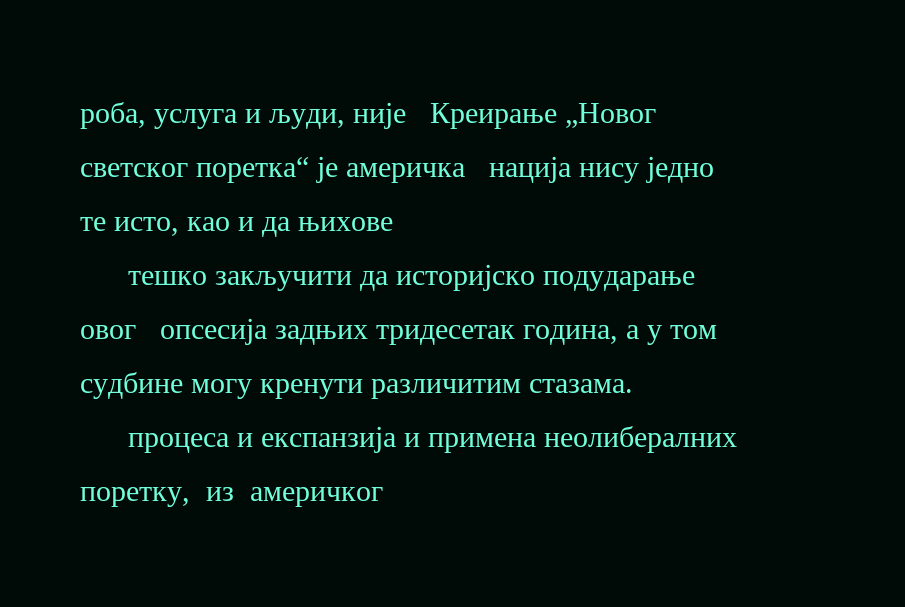роба, услуга и људи, није   Креирање „Новог светског поретка“ је америчка   нација нису једно те исто, као и да њихове
      тешко закључити да историјско подударање овог   опсесија задњих тридесетак година, а у том   судбине могу кренути различитим стазама.
      процеса и експанзија и примена неолибералних   поретку,  из  америчког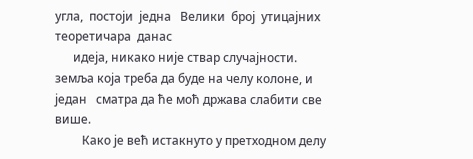угла,  постоји  једна   Велики  број  утицајних  теоретичара  данас
      идеја, никако није ствар случајности.  земља која треба да буде на челу колоне, и један   сматра да ће моћ држава слабити све више.
         Како је већ истакнуто у претходном делу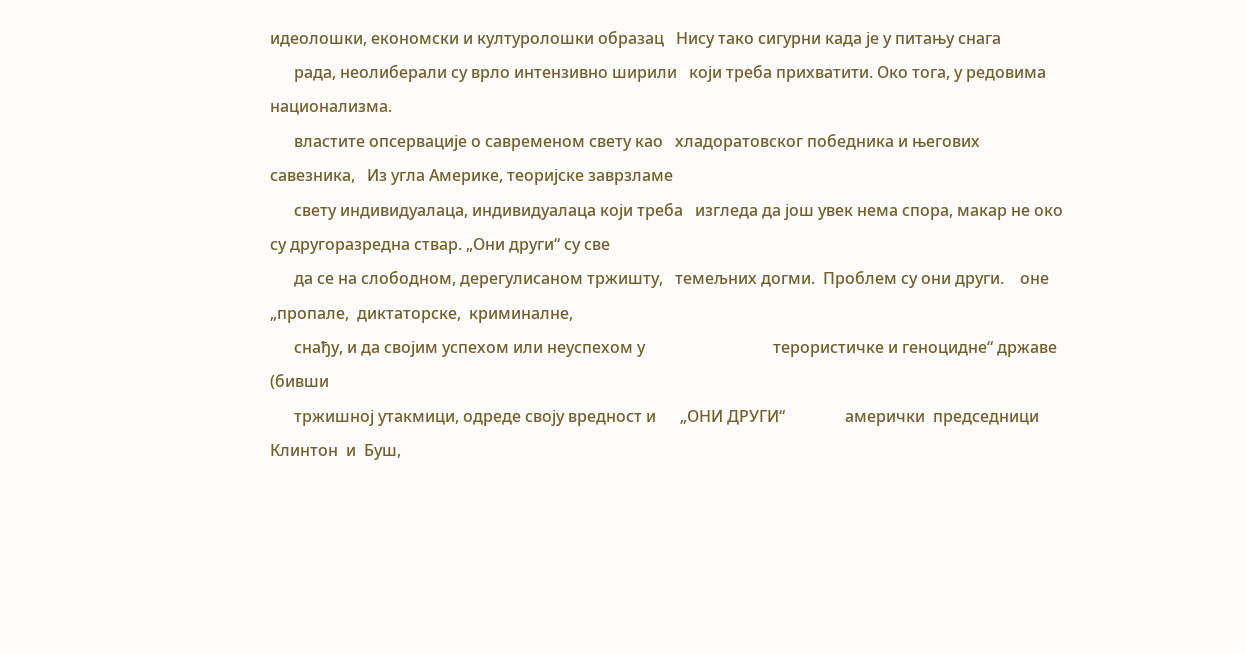идеолошки, економски и културолошки образац   Нису тако сигурни када је у питању снага
      рада, неолиберали су врло интензивно ширили   који треба прихватити. Око тога, у редовима   национализма.
      властите опсервације о савременом свету као   хладоратовског победника и његових савезника,   Из угла Америке, теоријске заврзламе
      свету индивидуалаца, индивидуалаца који треба   изгледа да још увек нема спора, макар не око   су другоразредна ствар. „Они други“ су све
      да се на слободном, дерегулисаном тржишту,   темељних догми.  Проблем су они други.    оне  „пропале,  диктаторске,  криминалне,
      снађу, и да својим успехом или неуспехом у                                терористичке и геноцидне“ државе (бивши
      тржишној утакмици, одреде своју вредност и      „ОНИ ДРУГИ“               амерички  председници  Клинтон  и  Буш,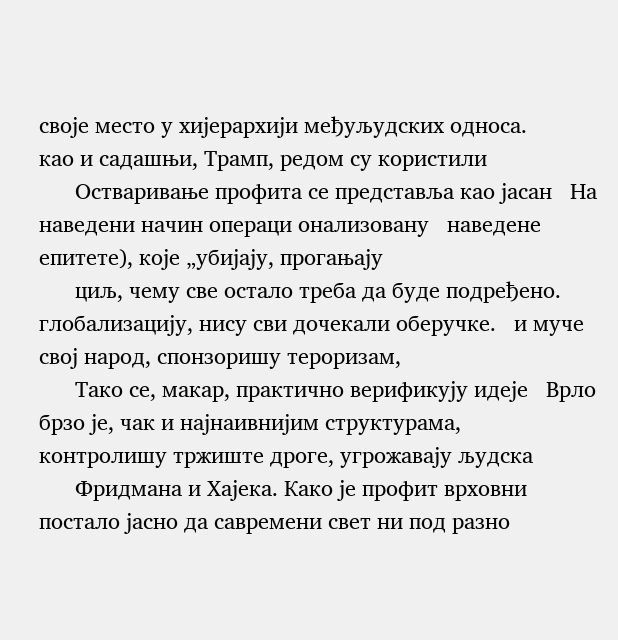своје место у хијерархији међуљудских односа.                             као и садашњи, Трамп, редом су користили
      Остваривање профита се представља као јасан   На наведени начин операци онализовану   наведене епитете), које „убијају, прогањају
      циљ, чему све остало треба да буде подређено.   глобализацију, нису сви дочекали оберучке.   и муче свој народ, спонзоришу тероризам,
      Тако се, макар, практично верификују идеје   Врло брзо је, чак и најнаивнијим структурама,   контролишу тржиште дроге, угрожавају људска
      Фридмана и Хајека. Како је профит врховни   постало јасно да савремени свет ни под разно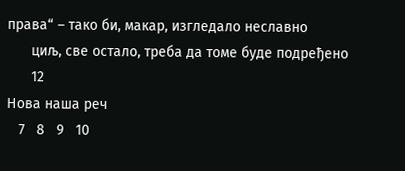права“ – тако би, макар, изгледало неславно
      циљ, све остало, треба да томе буде подређено
      12                                                                                               Нова наша реч
   7   8   9   10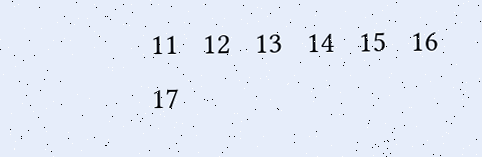11   12   13   14   15   16   17